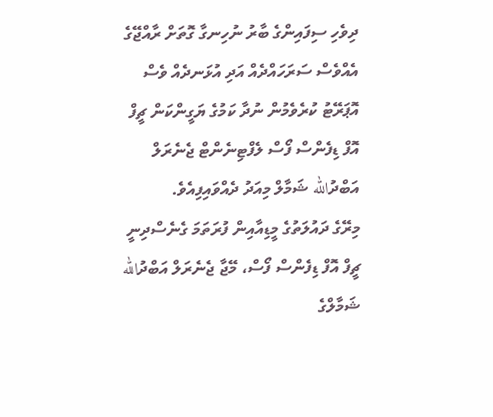ދިވެހި ސިފައިންގެ ބާރު ނުހިނގާ ގޮތަށް ރާއްޖޭގެ އެއްވެސް ސަރަހައްދެއް އަދި އުޅަނދެއް ވެސް އޮޕަރޭޓު ކުރެވެމުން ނުދާ ކަމުގެ ޔަގީންކަން ޗީފް އޮފް ޑިފެންސް ފޯސް ލެފްޓިނެންޓް ޖެނެރަލް އަބްދުالله ޝަމާލް މިއަދު ދެއްވައިފިއެވެ.
މިރޭގެ ދައުލަތުގެ މީޑިއާއިން ފުރަތަމަ ގެނެސްދިނީ ޗީފް އޮފް ޑިފެންސް ފޯސް، މޭޖާ ޖެނެރަލް އަބްދުالله ޝަމާލްގެ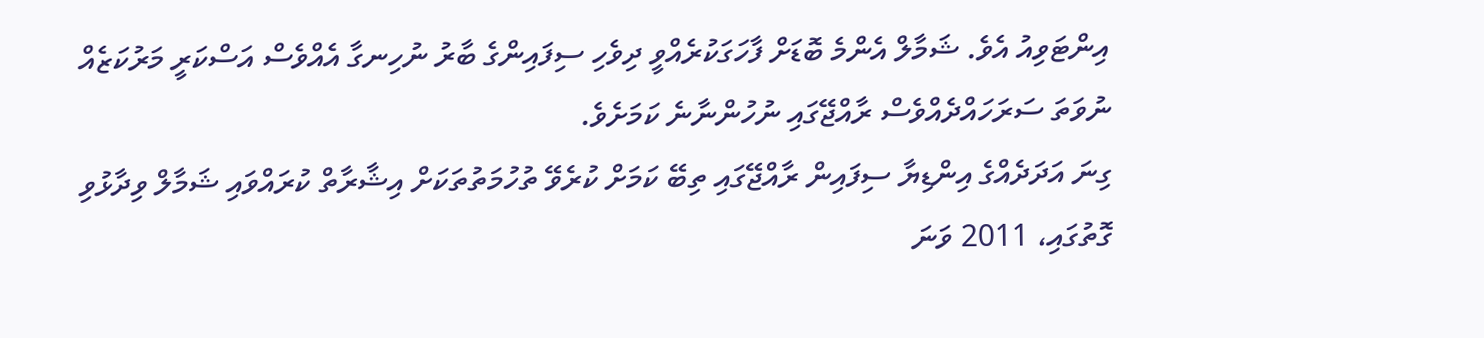އިންޓަވިއު އެވެ. ޝަމާލް އެންމެ ބޮޑަށް ފާހަގަކުރެއްވީ ދިވެހި ސިފައިންގެ ބާރު ނުހިނގާ އެއްވެސް އަސްކަރީ މަރުކަޒެއް ނުވަތަ ސަރަހައްދެއްވެސް ރާއްޖޭގައި ނުހުންނާނެ ކަމަށެވެ.
ގިނަ އަދަދެއްގެ އިންޑިޔާ ސިފައިން ރާއްޖޭގައި ތިބޭ ކަމަށް ކުރެވޭ ތުހުމަތުތަކަށް އިޝާރާތް ކުރައްވައި ޝަމާލް ވިދާޅުވި ގޮތުގައި، 2011 ވަނަ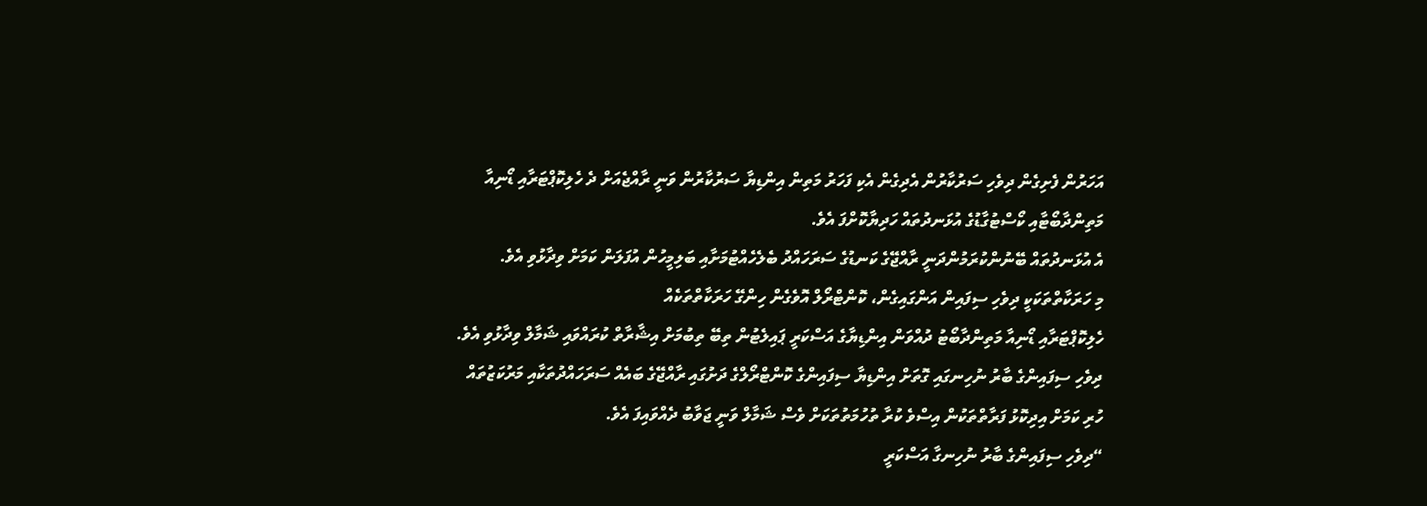އަހަރުން ފެށިގެން ދިވެހި ސަރުކާރުން އެދިގެން އެކި ފަހަރު މަތިން އިންޑިޔާ ސަރުކާރުން ވަނީ ރާއްޖެއަށް ދެ ހެލިކޮޕްޓަރާއި ޑޯނިއާ މަތިންދާބޯޓާއި ކޯސްޓުގާޑުގެ އުޅަނދުތައް ހަދިޔާކޮށްފަ އެވެ.
އެ އުޅަނދުތައް ބޭނުންކުރަމުންދަނީ ރާއްޖޭގެ ކަނޑުގެ ސަރަހައްދު ބެލެހެއްޓުމަށާއި ބަލިމީހުން އުފަލަން ކަމަށް ވިދާޅުވި އެވެ.
މި ހަރަކާތްތަކަކީ ދިވެހި ސިފައިން އަންގައިގެން، ކޮންޓްރޯލް އޮވެގެން ހިންގޭ ހަރަކާތްތަކެއް
ހެލިކޮޕްޓަރާއި ޑޯނިއާ މަތިންދާބޯޓު ދުއްވަން އިންޑިޔާގެ އަސްކަރީ ޕައިލެޓުން ތިބޭ ތިބުމަށް އިޝާރާތް ކުރައްވައި ޝަމާލް ވިދާޅުވި އެވެ.
ދިވެހި ސިފައިންގެ ބާރު ނުހިނގައި ގޮތަށް އިންޑިޔާ ސިފައިންގެ ކޮންޓްރޯލްގެ ދަށުގައި ރާއްޖޭގެ ބައެއް ސަރަހައްދުތަކާއި މަރުކަޒުތައް ހުރި ކަމަށް އިދިކޮޅު ފަރާތްތަކުން އިސްވެ ކުރާ ތުހުމަތުތަކަށް ވެސް ޝަމާލް ވަނީ ޖަވާބު ދެއްވައިފަ އެވެ.
“ދިވެހި ސިފައިންގެ ބާރު ނުހިނގާ އަސްކަރީ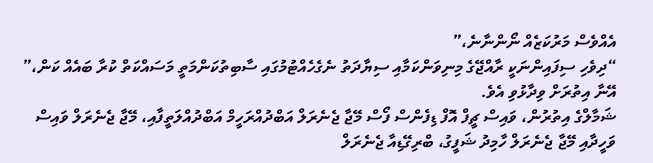އެއްވެސް މަރުކަޒެއް ނޯންނާނެ،”
“ދިވެހި ސިފައިންނަކީ ރާއްޖޭގެ މިނިވަންކަމާއި ސިޔާދަތު ނެގެހެއްޓުމުގައި ސާބިތުކަންމަތީ މަސައްކަތް ކުރާ ބައެއް ކަން،” އޭނާ އިތުރަށް ވިދާޅުވި އެވެ.
ޝަމާލްގެ އިތުރުން، ވައިސް ޗީފް އޮފް ޑިފެންސް ފޯސް މޭޖާ ޖެނެރަލް އަބްދުއްރަހީމް އަބްދުއްލަތީފާއި، މޭޖާ ޖެނެރަލް ވައިސް ވަހީދާއި މޭޖާ ޖެނެރަލް ހާމިދު ޝަފީގު، ބްރިގޭޑިއާ ޖެނެރަލް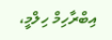އިބްރާހިމް ހިލްމީ،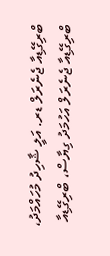ބްރިގޭޑިއާ ޖެނެރަލް ޑރ. އަލީ ޝާހިދު މުހައްމަދު، ބްރިގޭޑިއާ ޖެނެރަލް އަހުމަދު ގިޔާސް، ބްރިގޭޑިއާ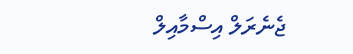ޖެނެރަލް އިސްމާއިލް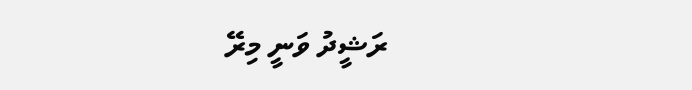ރަޝީދު ވަނީ މިރޭ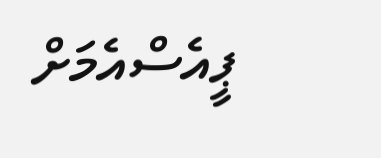ޕީއެސްއެމަށް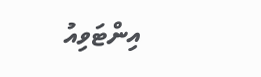އިންޓަވިއު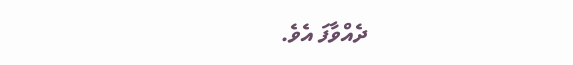ދެއްވާފަ އެވެ.